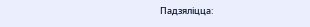Падзяліцца: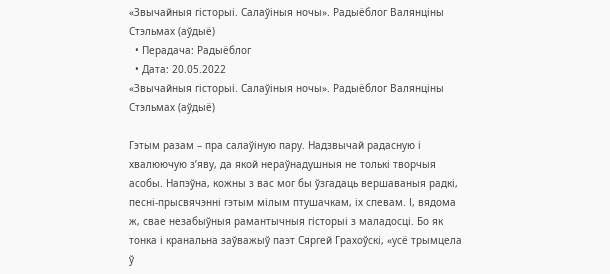«Звычайныя гісторыі. Салаўіныя ночы». Радыёблог Валянціны Стэльмах (аўдыё)
  • Перадача: Радыёблог
  • Дата: 20.05.2022
«Звычайныя гісторыі. Салаўіныя ночы». Радыёблог Валянціны Стэльмах (аўдыё)

Гэтым разам – пра салаўіную пару. Надзвычай радасную і хвалюючую з’яву, да якой нераўнадушныя не толькі творчыя асобы. Напэўна, кожны з вас мог бы ўзгадаць вершаваныя радкі, песні-прысвячэнні гэтым мілым птушачкам, іх спевам. І, вядома ж, свае незабыўныя рамантычныя гісторыі з маладосці. Бо як тонка і кранальна заўважыў паэт Сяргей Грахоўскі, «усё трымцела ў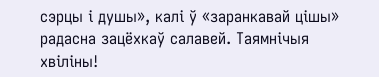сэрцы і душы», калі ў «заранкавай цішы» радасна зацёхкаў салавей. Таямнічыя хвіліны!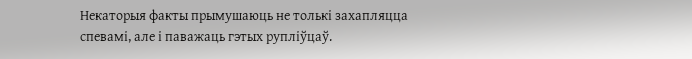Некаторыя факты прымушаюць не толькі захапляцца спевамі, але і паважаць гэтых рупліўцаў.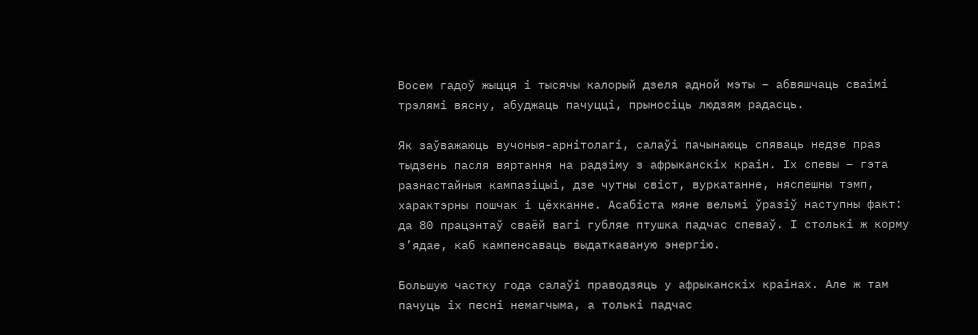Восем гадоў жыцця і тысячы калорый дзеля адной мэты – абвяшчаць сваімі трэлямі вясну, абуджаць пачуцці, прыносіць людзям радасць.

Як заўважаюць вучоныя-арнітолагі, салаўі пачынаюць спяваць недзе праз тыдзень пасля вяртання на радзіму з афрыканскіх краін. Іх спевы – гэта разнастайныя кампазіцыі, дзе чутны свіст, вуркатанне, няспешны тэмп, характэрны пошчак і цёхканне. Асабіста мяне вельмі ўразіў наступны факт: да 80 працэнтаў сваёй вагі губляе птушка падчас спеваў. І столькі ж корму з’ядае, каб кампенсаваць выдаткаваную энергію.

Большую частку года салаўі праводзяць у афрыканскіх краінах. Але ж там пачуць іх песні немагчыма, а толькі падчас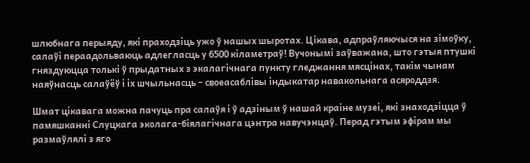шлюбнага перыяду, які праходзіць ужо ў нашых шыротах. Цікава, адпраўляючыся на зімоўку, салаўі пераадольваюць адлегласць у 6500 кіламетраў! Вучонымі заўважана, што гэтыя птушкі гняздуюцца толькі ў прыдатных з экалагічнага пункту гледжання мясцінах, такім чынам наяўнасць салаўёў і іх шчыльнасць – своеасаблівы індыкатар навакольнага асяроддзя.

Шмат цікавага можна пачуць пра салаўя і ў адзіным ў нашай краіне музеі, які знаходзіцца ў памяшканні Слуцкага эколага-біялагічнага цэнтра навучэнцаў. Перад гэтым эфірам мы размаўлялі з яго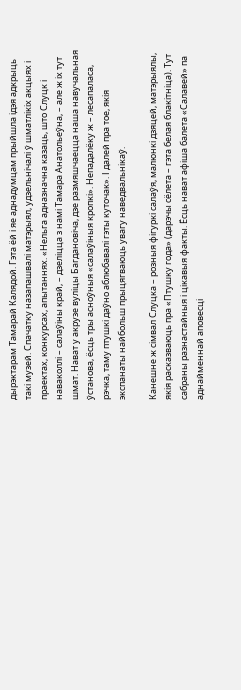дырэктарам Тамарай Калядой. Гэта ёй і яе аднадумцам прыйшла ідэя адкрыць такі музей. Спачатку назапашвалі матэрыял, удзельнічалі ў шматлікіх акцыях і праектах, конкурсах, апытаннях. «Нельга адназначна казаць, што Слуцк і наваколлі – салаўіны край, – дзеліцца з намі Тамара Анатольеўна, – але ж іх тут шмат. Нават у акрузе вуліцы Багдановіча, дзе размяшчаецца наша навучальная ўстанова, ёсць тры асноўныя «салаўіныя кропкі». Непадалёку ж – лесапаласа, рэчка, таму птушкі даўно аблюбавалі гэты куточак». І далей пра тое, якія экспанаты найбольш прыцягваюць увагу наведвальнікаў.

Канешне ж сімвал Слуцка – розныя фігуркі салаўя, малюнкі дзяцей, матэрыялы, якія расказваюць пра «Птушку года» (дарэчы сёлета – гэта белая блакітніца). Тут сабраны разнастайныя і цікавыя факты. Ёсць нават афіша балета «Салавей» па аднайменнай аповесці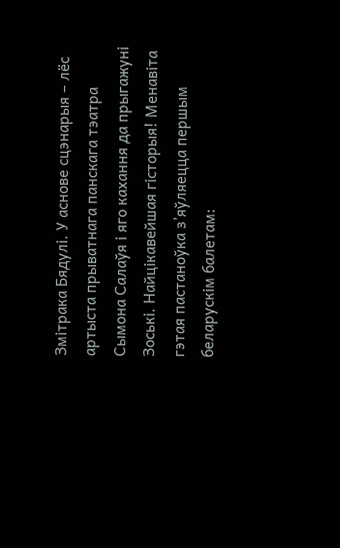Змітрака Бядулі. У аснове сцэнарыя – лёс артыста прыватнага панскага тэатра Сымона Салаўя і яго кахання да прыгажуні Зоські. Найцікавейшая гісторыя! Менавіта гэтая пастаноўка з’яўляецца першым беларускім балетам: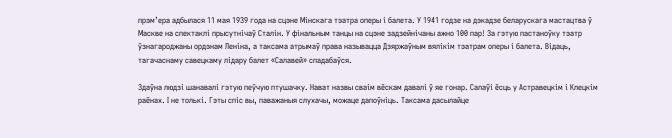прэм’ера адбылася 11 мая 1939 года на сцэне Мінскага тэатра оперы і балета. У 1941 годзе на дэкадзе беларускага мастацтва ў Маскве на спектаклі прысутнічаў Сталін. У фінальным танцы на сцэне задзейнічаны ажно 100 пар! За гэтую пастаноўку тэатр ўзнагароджаны ордэнам Леніна, а таксама атрымаў права называцца Дзяржаўным вялікім тэатрам оперы і балета. Відаць, тагачаснаму савецкаму лідару балет «Салавей» спадабаўся.

Здаўна людзі шанавалі гэтую пеўчую птушачку. Нават назвы сваім вёскам давалі ў яе гонар. Салаўі ёсць у Астравецкім і Клецкім раёнах. І не толькі. Гэты спіс вы, паважаныя слухачы, можаце дапоўніць. Таксама дасылайце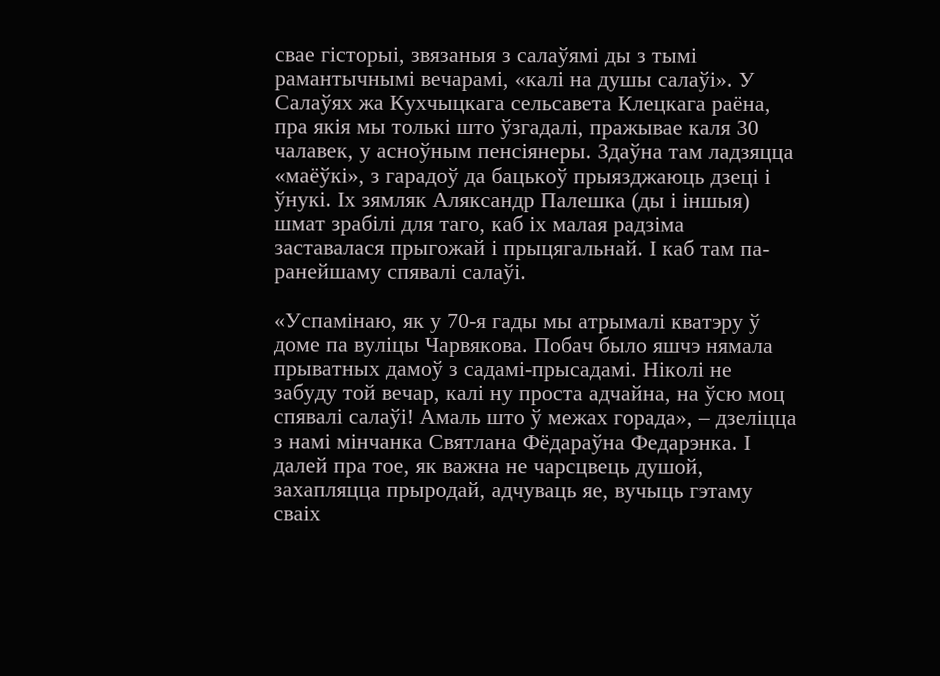свае гісторыі, звязаныя з салаўямі ды з тымі рамантычнымі вечарамі, «калі на душы салаўі». У Салаўях жа Кухчыцкага сельсавета Клецкага раёна, пра якія мы толькі што ўзгадалі, пражывае каля 30 чалавек, у асноўным пенсіянеры. Здаўна там ладзяцца «маёўкі», з гарадоў да бацькоў прыязджаюць дзеці і ўнукі. Іх зямляк Аляксандр Палешка (ды і іншыя) шмат зрабілі для таго, каб іх малая радзіма заставалася прыгожай і прыцягальнай. І каб там па-ранейшаму спявалі салаўі.

«Успамінаю, як у 70-я гады мы атрымалі кватэру ў доме па вуліцы Чарвякова. Побач было яшчэ нямала прыватных дамоў з садамі-прысадамі. Ніколі не забуду той вечар, калі ну проста адчайна, на ўсю моц спявалі салаўі! Амаль што ў межах горада», – дзеліцца з намі мінчанка Святлана Фёдараўна Федарэнка. І далей пра тое, як важна не чарсцвець душой, захапляцца прыродай, адчуваць яе, вучыць гэтаму сваіх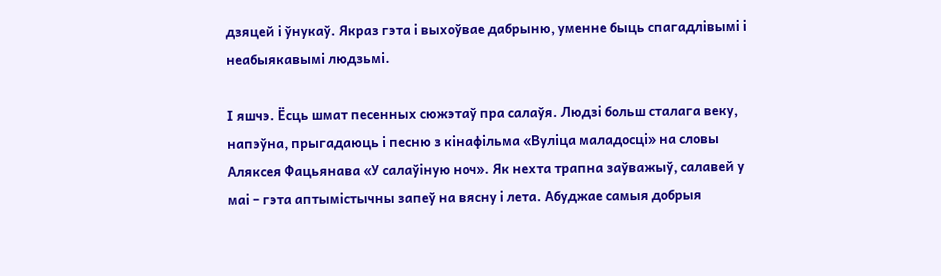дзяцей і ўнукаў. Якраз гэта і выхоўвае дабрыню, уменне быць спагадлівымі і неабыякавымі людзьмі.

І яшчэ. Ёсць шмат песенных сюжэтаў пра салаўя. Людзі больш сталага веку, напэўна, прыгадаюць і песню з кінафільма «Вуліца маладосці» на словы Аляксея Фацьянава «У салаўіную ноч». Як нехта трапна заўважыў, салавей у маі – гэта аптымістычны запеў на вясну і лета. Абуджае самыя добрыя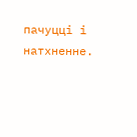пачуцці і натхненне.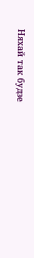Няхай так будзе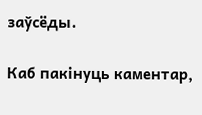заўсёды.

Каб пакінуць каментар,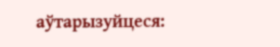аўтарызуйцеся: